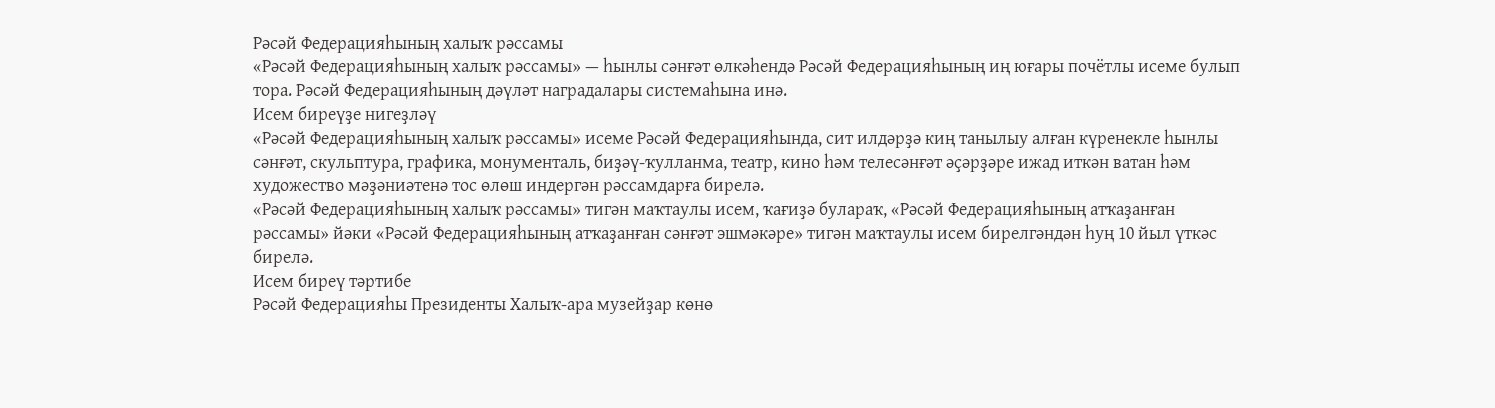Рәсәй Федерацияһының халыҡ рәссамы
«Рәсәй Федерацияһының халыҡ рәссамы» — һынлы сәнғәт өлкәһендә Рәсәй Федерацияһының иң юғары почётлы исеме булып тора. Рәсәй Федерацияһының дәүләт наградалары системаһына инә.
Исем биреүҙе нигеҙләү
«Рәсәй Федерацияһының халыҡ рәссамы» исеме Рәсәй Федерацияһында, сит илдәрҙә киң танылыу алған күренекле һынлы сәнғәт, скульптура, графика, монументаль, биҙәү-ҡулланма, театр, кино һәм телесәнғәт әҫәрҙәре ижад иткән ватан һәм художество мәҙәниәтенә тос өлөш индергән рәссамдарға бирелә.
«Рәсәй Федерацияһының халыҡ рәссамы» тигән маҡтаулы исем, ҡағиҙә булараҡ, «Рәсәй Федерацияһының атҡаҙанған рәссамы» йәки «Рәсәй Федерацияһының атҡаҙанған сәнғәт эшмәкәре» тигән маҡтаулы исем бирелгәндән һуң 10 йыл үткәс бирелә.
Исем биреү тәртибе
Рәсәй Федерацияһы Президенты Халыҡ-ара музейҙар көнө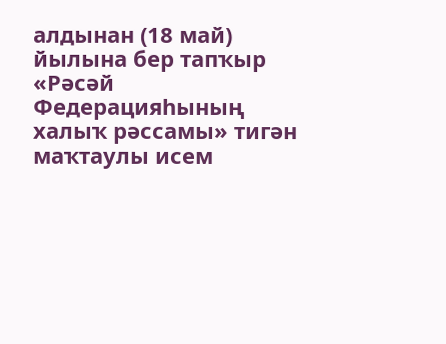алдынан (18 май) йылына бер тапҡыр «Рәсәй Федерацияһының халыҡ рәссамы» тигән маҡтаулы исем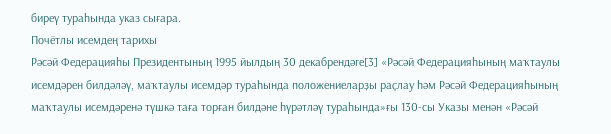биреү тураһында указ сығара.
Почётлы исемдең тарихы
Рәсәй Федерацияһы Президентының 1995 йылдың 30 декабрендәге[3] «Рәсәй Федерацияһының маҡтаулы исемдәрен билдәләү, маҡтаулы исемдәр тураһында положениеларҙы раҫлау һәм Рәсәй Федерацияһының маҡтаулы исемдәренә түшкә таға торған билдәне һүрәтләү тураһында»ғы 130-сы Указы менән «Рәсәй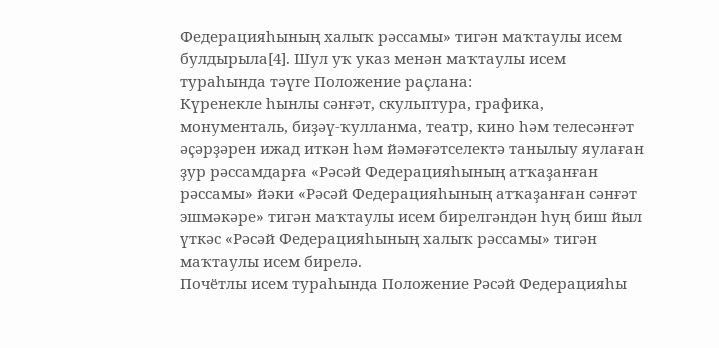Федерацияһының халыҡ рәссамы» тигән маҡтаулы исем булдырыла[4]. Шул уҡ указ менән маҡтаулы исем тураһында тәүге Положение раҫлана:
Күренекле һынлы сәнғәт, скульптура, графика, монументаль, биҙәү-ҡулланма, театр, кино һәм телесәнғәт әҫәрҙәрен ижад иткән һәм йәмәғәтселектә танылыу яулаған ҙур рәссамдарға «Рәсәй Федерацияһының атҡаҙанған рәссамы» йәки «Рәсәй Федерацияһының атҡаҙанған сәнғәт эшмәкәре» тигән маҡтаулы исем бирелгәндән һуң биш йыл үткәс «Рәсәй Федерацияһының халыҡ рәссамы» тигән маҡтаулы исем бирелә.
Почётлы исем тураһында Положение Рәсәй Федерацияһы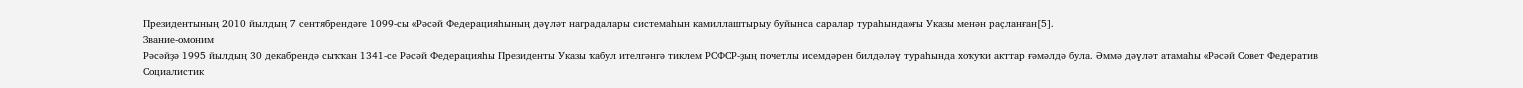Президентының 2010 йылдың 7 сентябрендәге 1099-сы «Рәсәй Федерацияһының дәүләт наградалары системаһын камиллаштырыу буйынса саралар тураһында»ғы Указы менән раҫланған[5].
Звание-омоним
Рәсәйҙә 1995 йылдың 30 декабрендә сыҡҡан 1341-се Рәсәй Федерацияһы Президенты Указы ҡабул ителгәнгә тиклем РСФСР-ҙың почетлы исемдәрен билдәләү тураһында хоҡуҡи акттар ғәмәлдә була. Әммә дәүләт атамаһы «Рәсәй Совет Федератив Социалистик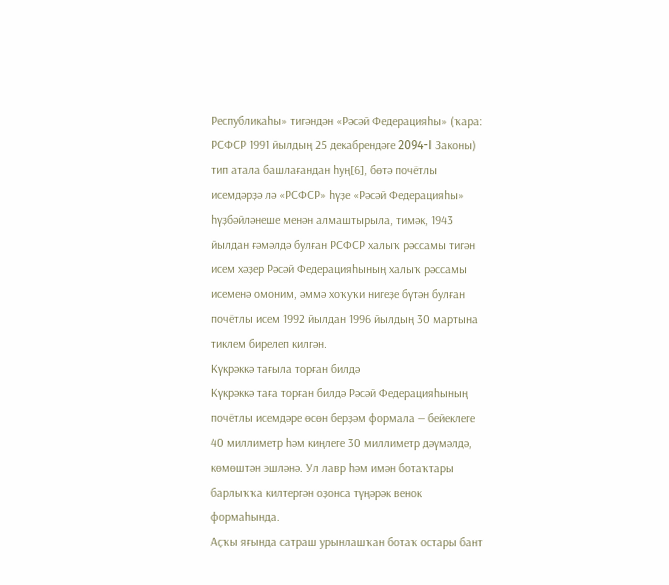Республикаһы» тигәндән «Рәсәй Федерацияһы» (ҡара: РСФСР 1991 йылдың 25 декабрендәге 2094-I Законы) тип атала башлағандан һуң[6], бөтә почётлы исемдәрҙә лә «РСФСР» һүҙе «Рәсәй Федерацияһы» һүҙбәйләнеше менән алмаштырыла, тимәк, 1943 йылдан ғәмәлдә булған РСФСР халыҡ рәссамы тигән исем хәҙер Рәсәй Федерацияһының халыҡ рәссамы исеменә омоним, әммә хоҡуҡи нигеҙе бүтән булған почётлы исем 1992 йылдан 1996 йылдың 30 мартына тиклем бирелеп килгән.
Күкрәккә тағыла торған билдә
Күкрәккә таға торған билдә Рәсәй Федерацияһының почётлы исемдәре өсөн берҙәм формала — бейеклеге 40 миллиметр һәм киңлеге 30 миллиметр дәүмәлдә, көмөштән эшләнә. Ул лавр һәм имән ботаҡтары барлыҡҡа килтергән оҙонса түңәрәк венок формаһында.
Аҫҡы яғында сатраш урынлашҡан ботаҡ остары бант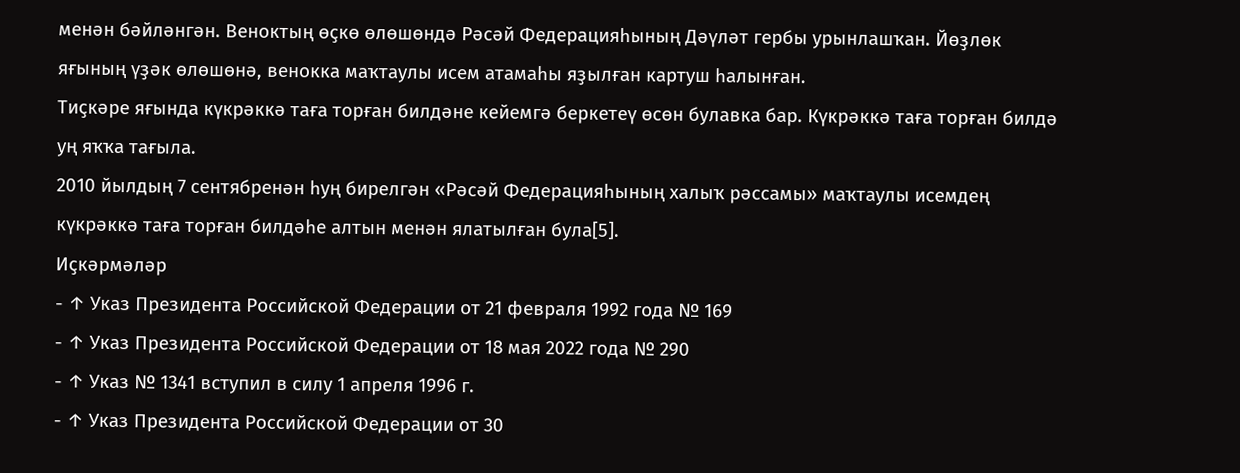менән бәйләнгән. Веноктың өҫкө өлөшөндә Рәсәй Федерацияһының Дәүләт гербы урынлашҡан. Йөҙлөк яғының үҙәк өлөшөнә, венокка маҡтаулы исем атамаһы яҙылған картуш һалынған.
Тиҫкәре яғында күкрәккә таға торған билдәне кейемгә беркетеү өсөн булавка бар. Күкрәккә таға торған билдә уң яҡҡа тағыла.
2010 йылдың 7 сентябренән һуң бирелгән «Рәсәй Федерацияһының халыҡ рәссамы» маҡтаулы исемдең күкрәккә таға торған билдәһе алтын менән ялатылған була[5].
Иҫкәрмәләр
- ↑ Указ Президента Российской Федерации от 21 февраля 1992 года № 169
- ↑ Указ Президента Российской Федерации от 18 мая 2022 года № 290
- ↑ Указ № 1341 вступил в силу 1 апреля 1996 г.
- ↑ Указ Президента Российской Федерации от 30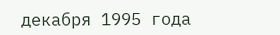декабря 1995 года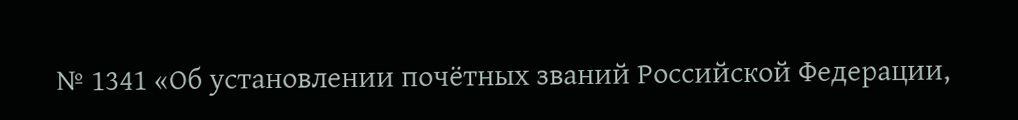№ 1341 «Об установлении почётных званий Российской Федерации,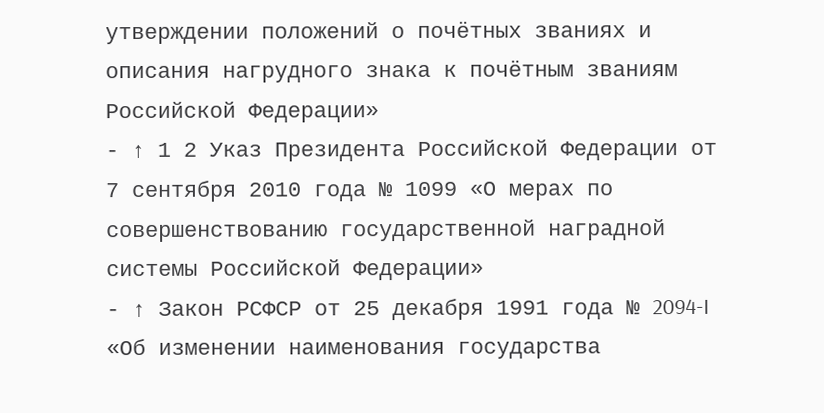утверждении положений о почётных званиях и описания нагрудного знака к почётным званиям Российской Федерации»
- ↑ 1 2 Указ Президента Российской Федерации от 7 сентября 2010 года № 1099 «О мерах по совершенствованию государственной наградной системы Российской Федерации»
- ↑ Закон РСФСР от 25 декабря 1991 года № 2094-I «Об изменении наименования государства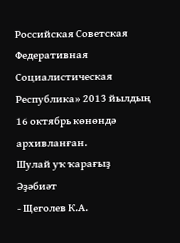Российская Советская Федеративная Социалистическая Республика» 2013 йылдың 16 октябрь көнөндә архивланған.
Шулай уҡ ҡарағыҙ
Әҙәбиәт
- Щеголев К.А.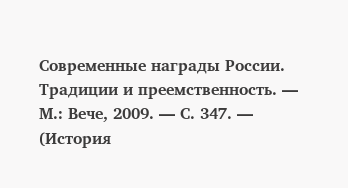Современные награды России. Традиции и преемственность. — М.: Вече, 2009. — С. 347. — (История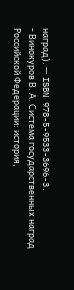наград). — ISBN 978-5-9533-3696-3.
- Винокуров В. А. Система государственных наград Российской Федерации: история,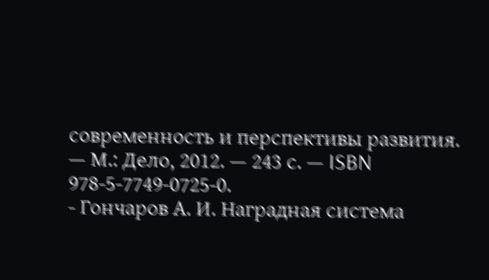современность и перспективы развития. — М.: Дело, 2012. — 243 с. — ISBN 978-5-7749-0725-0.
- Гончаров А. И. Наградная система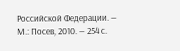Российской Федерации. — М.: Посев, 2010. — 254 с.